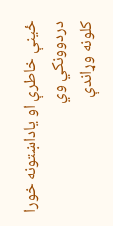ځينې خاطرې او یاداښتونه خورا دردوونکي وي
کلونه وړاندې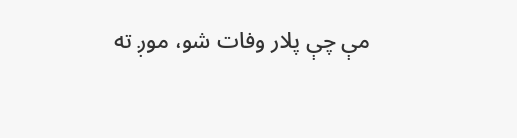مې چې پلار وفات شو، موږ ته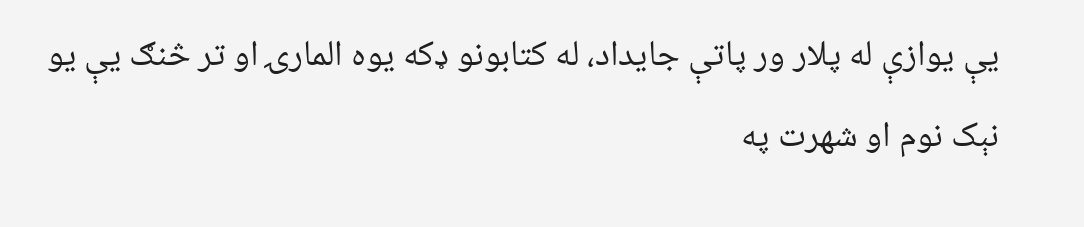يې يوازې له پلار ور پاتې جايداد، له کتابونو ډکه يوه المارۍ او تر څنګ يې يو نېک نوم او شهرت په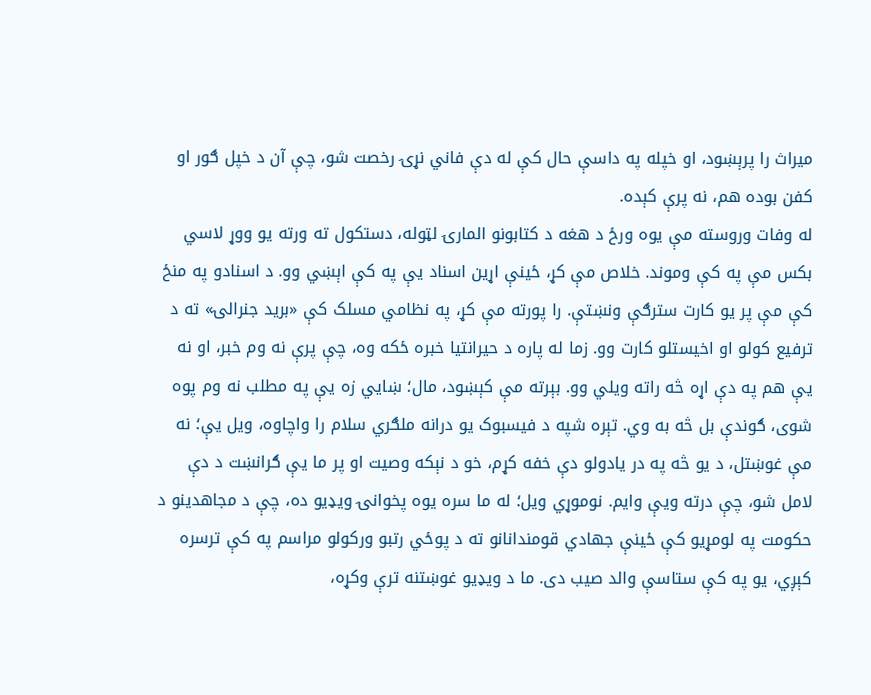ميراث را پرېښود، او خپله په داسې حال کې له دې فاني نړۍ رخصت شو، چې آن د خپل ګور او کفن بوده هم، نه پرې کېده.
له وفات وروسته مې يوه ورځ د هغه د کتابونو المارۍ لټوله، دستکول ته ورته يو ووړ لاسي بکس مې په کې وموند. خلاص مې کړ، ځينې اړين اسناد يې په کې اېښي وو. د اسنادو په منځ کې مې پر يو کارت سترګې ونښتې. را پورته مې کړ، په نظامي مسلک کې «بريد جنرالۍ» ته د ترفيع کولو او اخيستلو کارت وو. زما له پاره د حيرانتيا خبره ځکه وه، چې پرې نه وم خبر، او نه يې هم په دې اړه څه راته ويلي وو. بېرته مې کېښود، مال؛ ښايي زه يې په مطلب نه وم پوه شوی، ګوندې بل څه به وي. تېره شپه د فيسبوک يو درانه ملګري سلام را واچاوه، ويل يې؛ نه مې غوښتل، د يو څه په در يادولو دې خفه کړم، خو د نېکه وصيت او پر ما يې ګرانښت د دې لامل شو، چې درته ويې وايم. نوموړي ويل؛ له ما سره يوه پخوانۍ ويډيو ده، چې د مجاهدينو د حکومت په لومړيو کې ځينې جهادي قومندانانو ته د پوځي رتبو ورکولو مراسم په کې ترسره کېږي، يو په کې ستاسې والد صيب دی. ما د ويډيو غوښتنه ترې وکړه،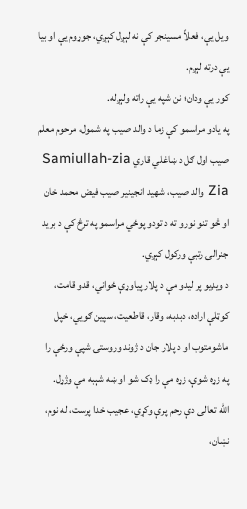ويل يې، فعلاً مسينجر کې نه لېږل کېږي، جوړوم يې او بيا يې درته لېږم.
کور يې ودان؛ نن شپه يې راته ولېږله.
په يادو مراسمو کې زما د والد صيب په شمول، مرحوم معلم صيب اول ګل د ښاغلي قاري Samiullah-zia Zia والد صيب، شهيد انجينير صیب فیض محمد خان او څو تنو نورو ته د تودو پوځي مراسمو په ترڅ کې د بريد جنرالۍ رتبې ورکول کېږي.
د ويډيو پر ليدو مې د پلار پياوړې ځواني، قدو قامت، کوټلې اراده، دبدبه، وقار، قاطعيت، سپين ګويي، خپل ماشومتوب او د پلار جان د ژوند وروستۍ شپې ورځې را په زړه شوې، زړه مې را ډک شو او ښه شېبه مې وژړل.
الله تعالی دې رحم پرې وکړي، عجيب خدا پرست، له نوم، نښان،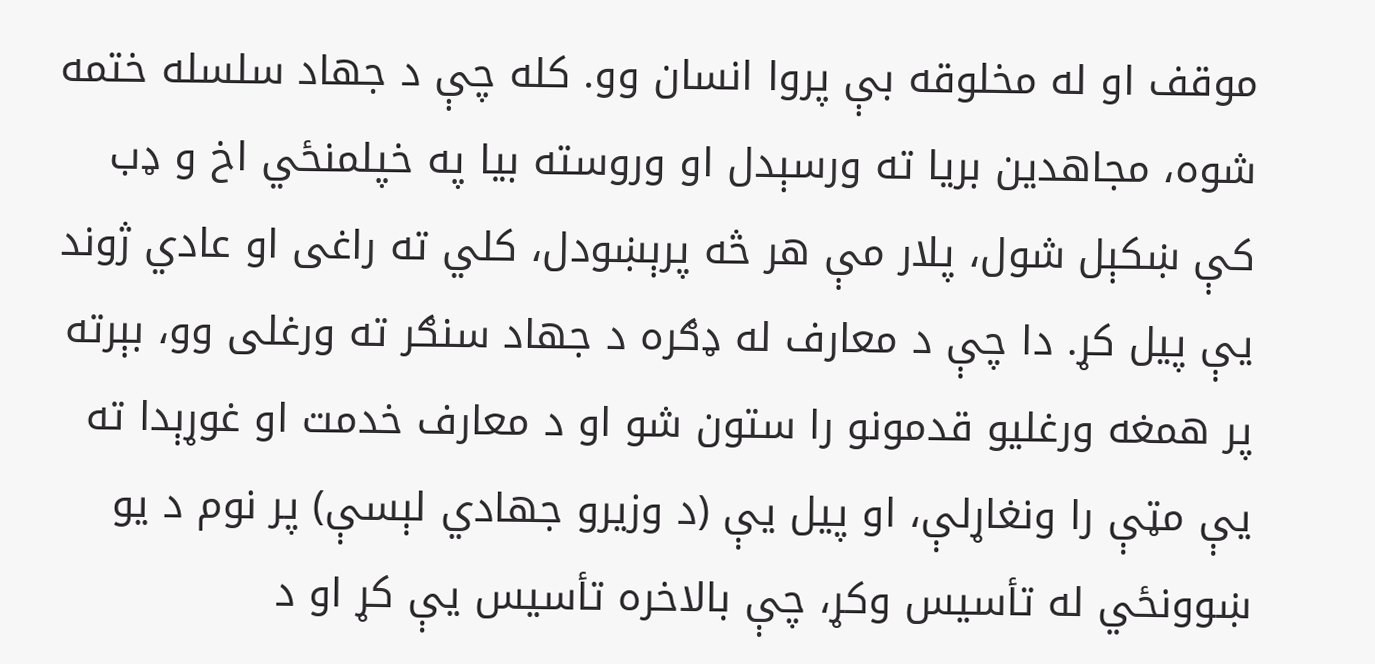موقف او له مخلوقه بې پروا انسان وو. کله چې د جهاد سلسله ختمه شوه، مجاهدين بريا ته ورسېدل او وروسته بيا په خپلمنځي اخ و ډب کې ښکېل شول، پلار مې هر څه پرېښودل، کلي ته راغی او عادي ژوند يې پيل کړ. دا چې د معارف له ډګره د جهاد سنګر ته ورغلی وو، بېرته پر همغه ورغليو قدمونو را ستون شو او د معارف خدمت او غوړېدا ته يې مټې را ونغاړلې، او پيل يې (د وزيرو جهادي لېسې) پر نوم د يو ښوونځي له تأسيس وکړ، چې بالاخره تأسيس يې کړ او د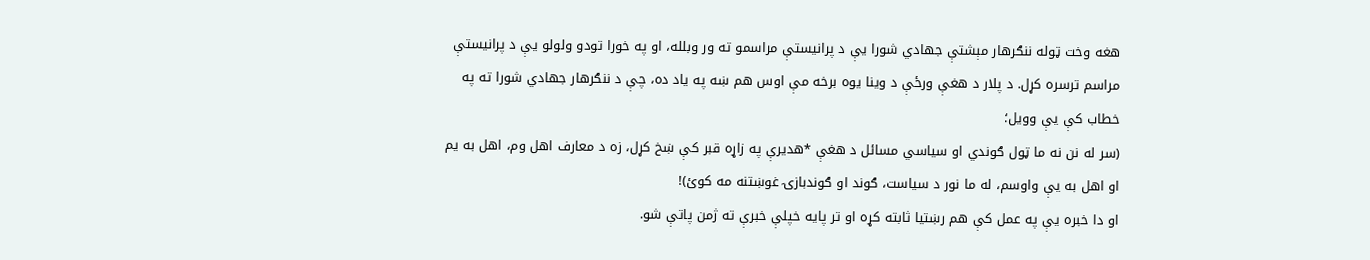هغه وخت ټوله ننګرهار مېشتې جهادي شورا يې د پرانيستې مراسمو ته ور وبلله، او په خورا تودو ولولو يې د پرانيستې مراسم ترسره کړل. د پلار د هغې ورځې د وينا يوه برخه مې اوس هم ښه په ياد ده، چې د ننګرهار جهادي شورا ته په خطاب کې يې وويل؛
(سر له نن نه ما ټول ګوندي او سياسي مسائل د هغې *هديرې په زاړه قبر کې ښخ کړل، زه د معارف اهل وم، اهل به يم او اهل به يې واوسم، له ما نور د سياست، ګوند او ګوندبازۍ غوښتنه مه کوئ)!
او دا خبره يې په عمل کې هم رښتيا ثابته کړه او تر پايه خپلې خبرې ته ژمن پاتې شو.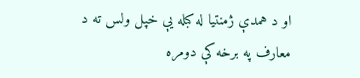او د همدې ژمنتيا له کبله يې خپل ولس ته د معارف په برخه کې دومره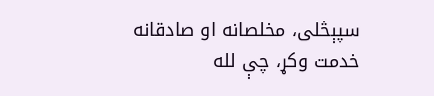سپېڅلی، مخلصانه او صادقانه خدمت وکړ، چې لله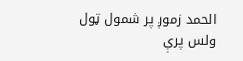الحمد زموږ پر شمول ټول ولس پرې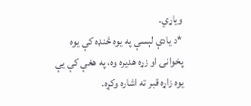ویاړي.
*د يادې لېسې په يوه څنډه کې يوه پخوانۍ او زړه هديره وه، په هغې کې يې يوه زاړه قبر ته اشاره وکړه.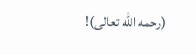(رحمه الله تعالی)!